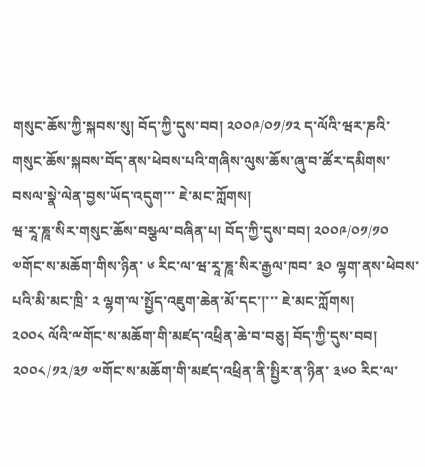གསུང་ཆོས་ཀྱི་སྐབས་སུ། བོད་ཀྱི་དུས་བབ། ༢༠༠༩/༠༡/༡༢ ད་ལོའི་ཝར་ཎའི་གསུང་ཆོས་སྐབས་བོད་ནས་ཕེབས་པའི་གཞིས་ལུས་ཆོས་ཞུ་བ་ཚོར་དམིགས་བསལ་སྣེ་ལེན་བྱས་ཡོད་འདུག་་་ ཇེ་མང་ཀློགས།
ཝ་རཱ་ཎཱ་སིར་གསུང་ཆོས་བསྩལ་བཞིན་པ། བོད་ཀྱི་དུས་བབ། ༢༠༠༩/༠༡/༡༠ ༧གོང་ས་མཆོག་གིས་ཉིན་ ༦ རིང་ལ་ཝ་རཱ་ཎཱ་སིར་རྒྱལ་ཁབ་ ༣༠ ལྷག་ནས་ཕེབས་པའི་མི་མང་ཁྲི་ ༢ ལྷག་ལ་སྤྱོད་འཇུག་ཆེན་མོ་དང་།་་་ ཇེ་མང་ཀློགས།
༢༠༠༨ ལོའི་ྋགོང་ས་མཆོག་གི་མཛད་འཕྲིན་ཆེ་བ་བཅུ། བོད་ཀྱི་དུས་བབ། ༢༠༠༨/༡༢/༣༡ ༧གོང་ས་མཆོག་གི་མཛད་འཕྲིན་ནི་སྤྱིར་ན་ཉིན་ ༣༦༠ རིང་ལ་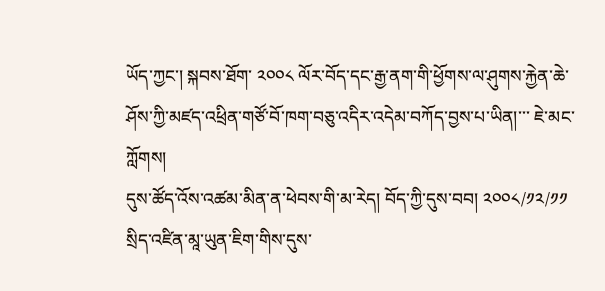ཡོད་ཀྱང་། སྐབས་ཐོག་ ༢༠༠༨ ལོར་བོད་དང་རྒྱ་ནག་གི་ཕྱོགས་ལ་ཤུགས་རྐྱེན་ཆེ་ཤོས་ཀྱི་མཛད་འཕྲིན་གཙོ་བོ་ཁག་བཅུ་འདིར་འདེམ་བཀོད་བྱས་པ་ཡིན།་་་ ཇེ་མང་ཀློགས།
དུས་ཚོད་འོས་འཚམ་མིན་ན་ཕེབས་གི་མ་རེད། བོད་ཀྱི་དུས་བབ། ༢༠༠༨/༡༢/༡༡ སྲིད་འཛིན་མཱ་ཡུན་ཇིག་གིས་དུས་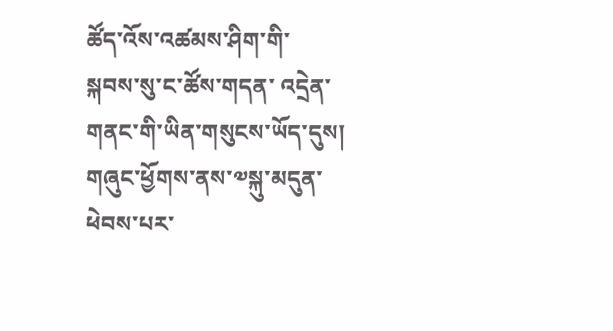ཚོད་འོས་འཚམས་ཤིག་གི་སྐབས་སུ་ང་ཚོས་གདན་ འདྲེན་གནང་གི་ཡིན་གསུངས་ཡོད་དུས། གཞུང་ཕྱོགས་ནས་༧སྐུ་མདུན་ཕེབས་པར་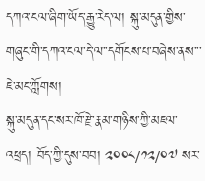དཀའ་ངལ་ཞིག་ཡོད་རྒྱུ་རེད་ལ། སྐུ་མདུན་གྱིས་གཞུང་གི་དཀའ་ངལ་དེ་ལ་་དགོངས་པ་བཞེས་ནས་་་ ཇེ་མང་ཀློགས།
སྐུ་མདུན་དང་སར་ཁོ་རྫེ་རྣམ་གཉིས་ཀྱི་མཇལ་འཕྲད། བོད་ཀྱི་དུས་བབ། ༢༠༠༨/༡༢/༠༧ སར་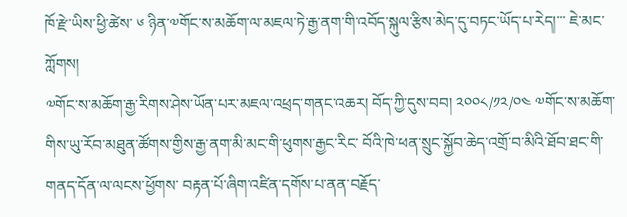ཁོ་རྫེ་ཡིས་ཕྱི་ཚེས་ ༦ ཉིན་༧གོང་ས་མཆོག་ལ་མཇལ་ཏེ་རྒྱ་ནག་གི་འབོད་སྐུལ་རྩིས་མེད་དུ་བཏང་ཡོད་པ་རེད།་་་ ཇེ་མང་ཀློགས།
༧གོང་ས་མཆོག་རྒྱ་རིགས་ཤེས་ཡོན་པར་མཇལ་འཕྲད་གནང་འཆར། བོད་ཀྱི་དུས་བབ། ༢༠༠༨/༡༢/༠༤ ༧གོང་ས་མཆོག་གིས་ཡུ་རོབ་མཐུན་ཚོགས་གྱིས་རྒྱ་ནག་མི་མང་གི་ཕུགས་རྒྱང་རིང་ བོའི་ཁེ་ཕན་སྲུང་སྐྱོབ་ཆེད་འགྲོ་བ་མིའི་ཐོབ་ཐང་གི་གནད་དོན་ལ་ལངས་ཕྱོགས་ བརྟན་པོ་ཞིག་འཛིན་དགོས་པ་ནན་བརྗོད་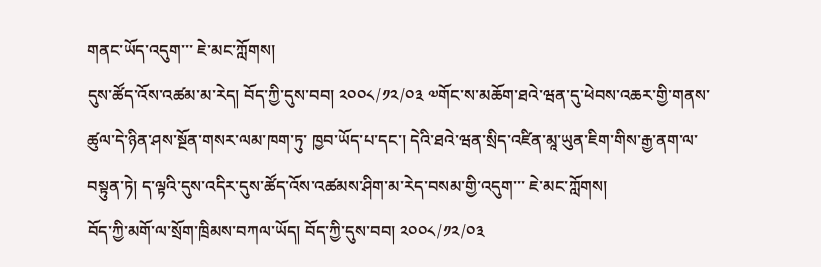གནང་ཡོད་འདུག་་་ ཇེ་མང་ཀློགས།
དུས་ཚོད་འོས་འཚམ་མ་རེད། བོད་ཀྱི་དུས་བབ། ༢༠༠༨/༡༢/༠༣ ༧གོང་ས་མཆོག་ཐའེ་ཝན་དུ་ཕེབས་འཆར་གྱི་གནས་ཚུལ་དེ་ཉིན་ཤས་སྔོན་གསར་ལམ་ཁག་ཏུ་ ཁྱབ་ཡོད་པ་དང་། དེའི་ཐའེ་ཝན་སྲིད་འཛིན་མཱ་ཡུན་ཇིག་གིས་རྒྱ་ནག་ལ་བསྟུན་ཏེ། ད་ལྟའི་དུས་འདིར་དུས་ཚོད་འོས་འཚམས་ཤིག་མ་རེད་བསམ་གྱི་འདུག་་་ ཇེ་མང་ཀློགས།
བོད་ཀྱི་མགོ་ལ་སྲོག་ཁྲིམས་བཀལ་ཡོད། བོད་ཀྱི་དུས་བབ། ༢༠༠༨/༡༢/༠༣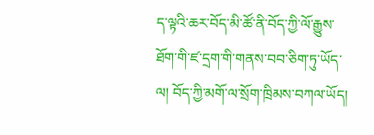ད་ལྟའི་ཆར་བོད་མི་ཚོ་ནི་བོད་ཀྱི་ལོ་རྒྱུས་ཐོག་གི་ཛ་དྲག་གི་གནས་བབ་ཅིག་ཏུ་ཡོད་ལ། བོད་ཀྱི་མགོ་ལ་སྲོག་ཁྲིམས་བཀལ་ཡོད།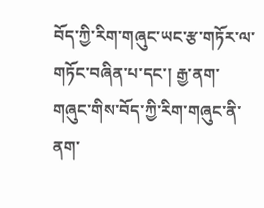བོད་ཀྱི་རིག་གཞུང་ཡང་རྩ་གཏོར་ལ་གཏོང་བཞིན་པ་དང་། རྒྱ་ནག་གཞུང་གིས་བོད་ཀྱི་རིག་གཞུང་ནི་ནག་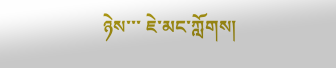ཉེས་་་ ཇེ་མང་ཀློགས།